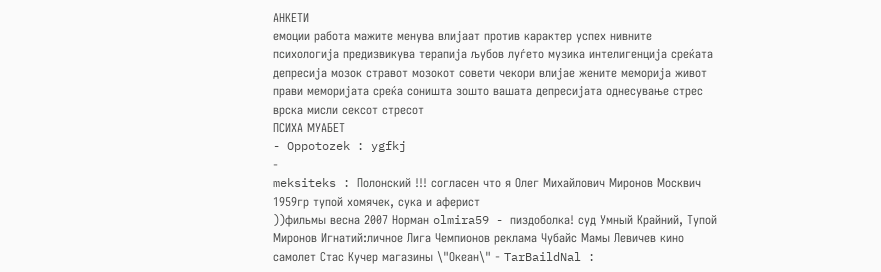АНКЕТИ
емоции работа мажите менува влијаат против карактер успех нивните психологија предизвикува терапија љубов луѓето музика интелигенција среќата депресија мозок стравот мозокот совети чекори влијае жените меморија живот прави меморијата среќа соништа зошто вашата депресијата однесување стрес врска мисли сексот стресот
ПСИХА МУАБЕТ
- Oppotozek : ygfkj
-
meksiteks : Полонский !!! согласен что я Олег Михайлович Миронов Москвич 1959гр тупой хомячек, сука и аферист
))фильмы весна 2007 Норман olmira59 - пиздоболка! суд Умный Крайний, Тупой Миронов Игнатий:личное Лига Чемпионов реклама Чубайс Мамы Левичев кино самолет Стас Кучер магазины \"Океан\" - TarBaildNal :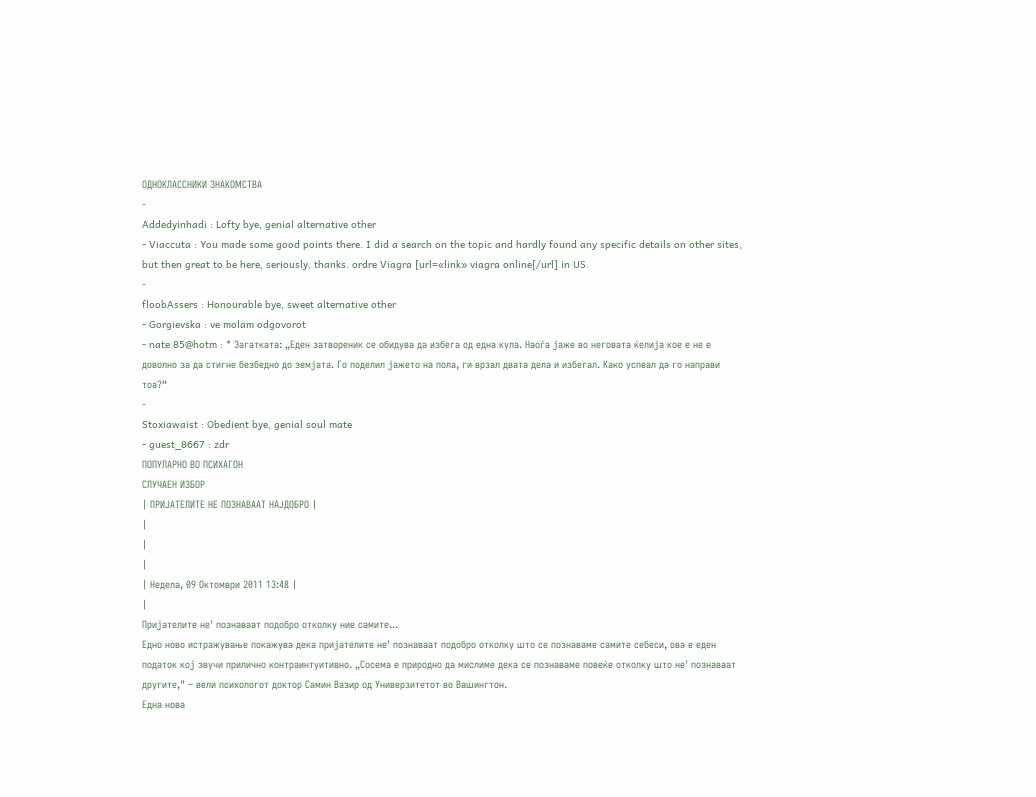ОДНОКЛАССНИКИ ЗНАКОМСТВА
-
Addedyinhadi : Lofty bye, genial alternative other
- Viaccuta : You made some good points there. I did a search on the topic and hardly found any specific details on other sites, but then great to be here, seriously, thanks. ordre Viagra [url=«link» viagra online[/url] in US.
-
floobAssers : Honourable bye, sweet alternative other
- Gorgievska : ve molam odgovorot
- nate.85@hotm : * Загатката: „Еден затвореник се обидува да избега од една кула. Наоѓа јаже во неговата ќелија кое е не е доволно за да стигне безбедно до земјата. Го поделил јажето на пола, ги врзал двата дела и избегал. Како успеал да го направи тоа?“
-
Stoxiawaist : Obedient bye, genial soul mate
- guest_8667 : zdr
ПОПУЛАРНО ВО ПСИХАГОН
СЛУЧАЕН ИЗБОР
| ПРИЈАТЕЛИТЕ НЕ ПОЗНАВААТ НАЈДОБРО |
|
|
|
| Недела, 09 Октомври 2011 13:48 |
|
Пријателите не' познаваат подобро отколку ние самите...
Едно ново истражување покажува дека пријателите не' познаваат подобро отколку што се познаваме самите себеси, ова е еден податок кој звучи прилично контраинтуитивно. „Сосема е природно да мислиме дека се познаваме повеќе отколку што не' познаваат другите," – вели психологот доктор Самин Вазир од Универзитетот во Вашингтон.
Една нова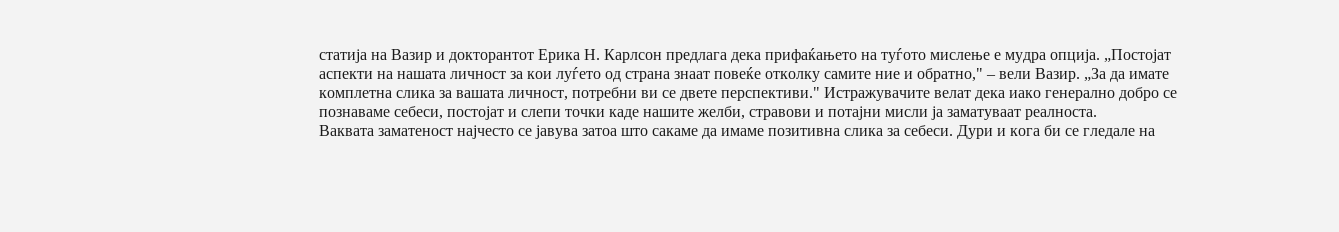статија на Вазир и докторантот Ерика Н. Карлсон предлага дека прифаќањето на туѓото мислење е мудра опција. „Постојат аспекти на нашата личност за кои луѓето од страна знаат повеќе отколку самите ние и обратно," – вели Вазир. „За да имате комплетна слика за вашата личност, потребни ви се двете перспективи." Истражувачите велат дека иако генерално добро се познаваме себеси, постојат и слепи точки каде нашите желби, стравови и потајни мисли ја заматуваат реалноста.
Ваквата заматеност најчесто се јавува затоа што сакаме да имаме позитивна слика за себеси. Дури и кога би се гледале на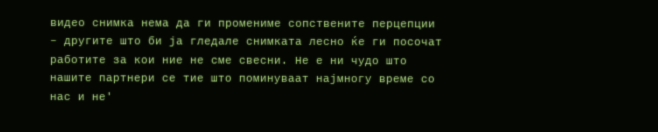видео снимка нема да ги промениме сопствените перцепции – другите што би ја гледале снимката лесно ќе ги посочат работите за кои ние не сме свесни. Не е ни чудо што нашите партнери се тие што поминуваат најмногу време со нас и не'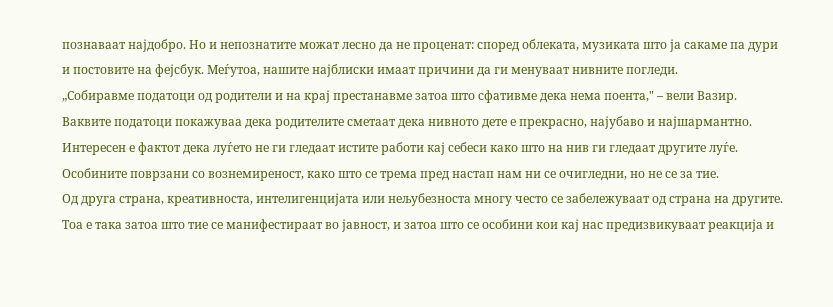познаваат најдобро. Но и непознатите можат лесно да не проценат: според облеката, музиката што ја сакаме па дури и постовите на фејсбук. Меѓутоа, нашите најблиски имаат причини да ги менуваат нивните погледи.
„Собиравме податоци од родители и на крај престанавме затоа што сфативме дека нема поента," – вели Вазир. Ваквите податоци покажуваа дека родителите сметаат дека нивното дете е прекрасно, најубаво и најшармантно. Интересен е фактот дека луѓето не ги гледаат истите работи кај себеси како што на нив ги гледаат другите луѓе. Особините поврзани со вознемиреност, како што се трема пред настап нам ни се очигледни, но не се за тие.
Од друга страна, креативноста, интелигенцијата или нељубезноста многу често се забележуваат од страна на другите. Тоа е така затоа што тие се манифестираат во јавност, и затоа што се особини кои кај нас предизвикуваат реакција и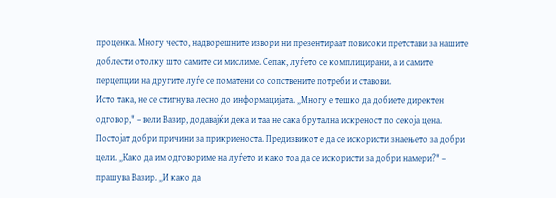проценка. Многу често, надворешните извори ни презентираат повисоки претстави за нашите доблести отолку што самите си мислиме. Сепак, луѓето се комплицирани, а и самите перцепции на другите луѓе се поматени со сопствените потреби и ставови.
Исто така, не се стигнува лесно до информацијата. „Многу е тешко да добиете директен одговор," – вели Вазир, додавајќи дека и таа не сака брутална искреност по секоја цена. Постојат добри причини за прикриеноста. Предизвикот е да се искористи знаењето за добри цели. „Како да им одговориме на луѓето и како тоа да се искористи за добри намери?" – прашува Вазир. „И како да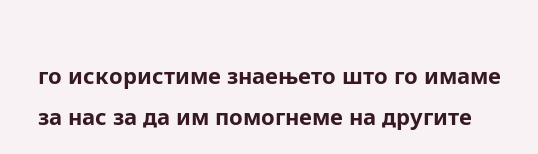го искористиме знаењето што го имаме за нас за да им помогнеме на другите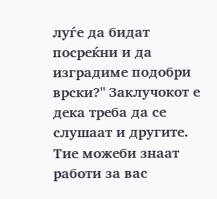луѓе да бидат посреќни и да изградиме подобри врски?" Заклучокот е дека треба да се слушаат и другите. Тие можеби знаат работи за вас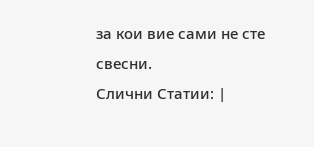за кои вие сами не сте свесни.
Слични Статии: |